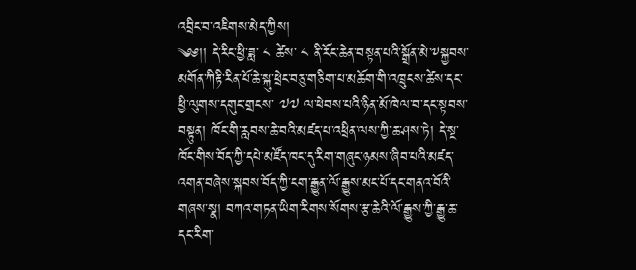འབྲིང་བ་འཇིགས་མེད་ཀྱིས།
༄༅།། དེ་རིང་ཕྱི་ཟླ་ ༨ ཚེས་ ༨ ནི་རོང་ཆེན་བསྟན་པའི་སྒྲོན་མེ་༸སྐྱབས་མགོན་ཀིརྟི་རིན་པོ་ཆེ་སྐུ་ཕྲེང་བཅུ་གཅིག་པ་མཆོག་གི་འཁྲུངས་ཚེས་དང་ཕྱི་ལུགས་དགུང་གྲངས་ ༧༧ ལ་ཕེབས་པའི་ཉིན་མོ་ཁེལ་བ་དང་སྟབས་བསྟུན། ཁོང་གི་རླབས་ཆེ་བའི་མཛད་པ་འཕྲིན་ལས་ཀྱི་ཆ་ཤས་ཏེ། དེ་སྔ་ཁོང་གིས་བོད་ཀྱི་དཔེ་མཛོད་ཁང་དུ་རིག་གཞུང་ཉམས་ཞིབ་པའི་མཛད་འགན་བཞེས་སྐབས་བོད་ཀྱི་ངག་རྒྱུན་ལོ་རྒྱུས་མང་པོ་དང་གནའ་བོའི་གཞས་སྣ། བཀའ་གཏན་ཡིག་རིགས་སོགས་རྩ་ཆེའི་ལོ་རྒྱུས་ཀྱི་རྒྱུ་ཆ་དང་རིག་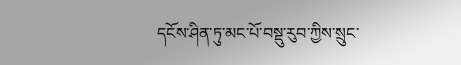དངོས་ཤིན་ཏུ་མང་པོ་བསྡུ་རུབ་ཀྱིས་སྲུང་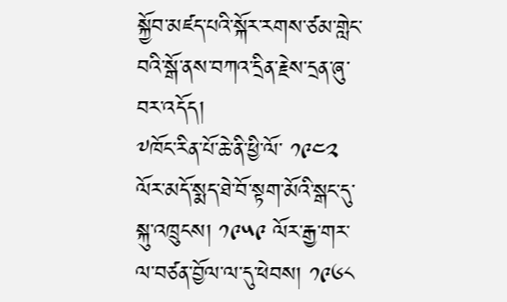སྐྱོབ་མཛད་པའི་སྐོར་རགས་ཙམ་གླེང་བའི་སྒོ་ནས་བཀའ་དྲིན་རྗེས་དྲན་ཞུ་བར་འདོད།
༸ཁོང་རིན་པོ་ཆེ་ནི་ཕྱི་ལོ་ ༡༩༤༢ ལོར་མདོ་སྨད་ཐེ་བོ་སྟག་མོའི་སྒང་དུ་སྐུ་འཁྲུངས། ༡༩༥༩ ལོར་རྒྱ་གར་ལ་བཙན་བྱོལ་ལ་དུ་ཕེབས། ༡༩༦༨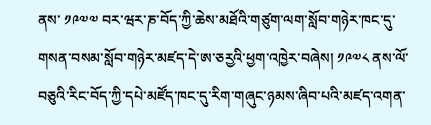ནས་ ༡༩༧༧ བར་ཝར་ཎ་བོད་ཀྱི་ཆེས་མཐོའི་གཙུག་ལག་སློབ་གཉེར་ཁང་དུ་གསན་བསམ་སློབ་གཉེར་མཛད་དེ་ཨ་ཅརྱའི་ཕྱག་འཁྱེར་བཞེས། ༡༩༧༨ ནས་ལོ་བཅུའི་རིང་བོད་ཀྱི་དཔེ་མཛོད་ཁང་དུ་རིག་གཞུང་ཉམས་ཞིབ་པའི་མཛད་འགན་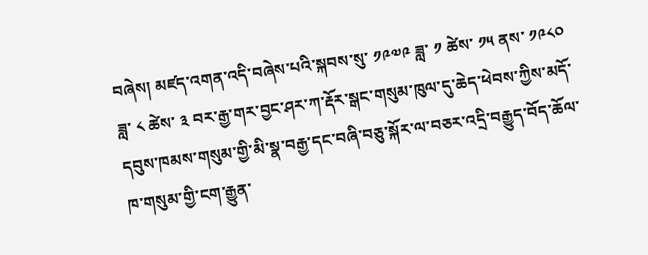བཞེས། མཛད་འགན་འདི་བཞེས་པའི་སྐབས་སུ་ ༡༩༧༩ ཟླ་ ༡ ཚེས་ ༡༥ ནས་ ༡༩༨༠ ཟླ་ ༨ ཚེས་ ༣ བར་རྒྱ་གར་བྱང་ཤར་ཀ་རྡོར་སྒང་གསུམ་ཁུལ་དུ་ཆེད་ཕེབས་ཀྱིས་མདོ་དབུས་ཁམས་གསུམ་གྱི་མི་སྣ་བརྒྱ་དང་བཞི་བཅུ་སྐོར་ལ་བཅར་འདྲི་བརྒྱུད་བོད་ཆོལ་ཁ་གསུམ་གྱི་ངག་རྒྱུན་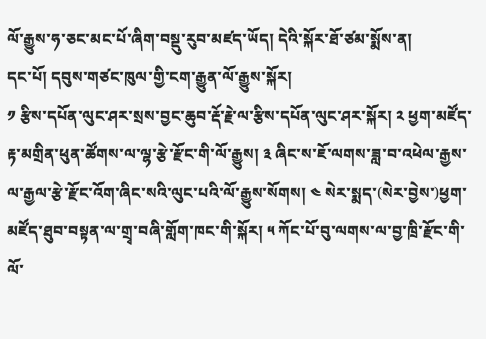ལོ་རྒྱུས་ཧ་ཅང་མང་པོ་ཞིག་བསྡུ་རུབ་མཛད་ཡོད། དེའི་སྐོར་ཐོ་ཙམ་སྨོས་ན།
དང་པོ། དབུས་གཙང་ཁུལ་གྱི་ངག་རྒྱུན་ལོ་རྒྱུས་སྐོར།
༡ རྩིས་དཔོན་ལུང་ཤར་སྲས་བྱང་ཆུབ་རྡོ་རྗེ་ལ་རྩིས་དཔོན་ལུང་ཤར་སྐོར། ༢ ཕྱག་མཛོད་རྟ་མགྲིན་ཕུན་ཚོགས་ལ་ལྷ་རྩེ་རྫོང་གི་ལོ་རྒྱུས། ༣ ཞིང་ས་ཇོ་ལགས་ཟླ་བ་འཕེལ་རྒྱས་ལ་རྒྱལ་རྩེ་རྫོང་འོག་ཞིང་སའི་ལུང་པའི་ལོ་རྒྱུས་སོགས། ༤ སེར་སྨད་(སེར་བྱེས་)ཕྱག་མཛོད་ཐུབ་བསྟན་ལ་གྲྭ་བཞི་གློག་ཁང་གི་སྐོར། ༥ ཀོང་པོ་བུ་ལགས་ལ་བྱ་ཁྲི་རྫོང་གི་ལོ་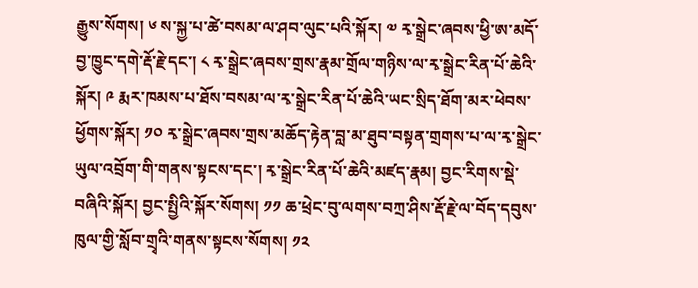རྒྱུས་སོགས། ༦ ས་སྐྱ་པ་ཚེ་བསམ་ལ་ཤབ་ལུང་པའི་སྐོར། ༧ རྭ་སྒྲེང་ཞབས་ཕྱི་ཨ་མདོ་བྱ་ཁྱུང་དགེ་རྡོ་རྗེ་དང་། ༨ རྭ་སྒྲེང་ཞབས་གྲས་རྣམ་གྲོལ་གཉིས་ལ་རྭ་སྒྲེང་རིན་པོ་ཆེའི་སྐོར། ༩ རྨར་ཁམས་པ་ཐོས་བསམ་ལ་རྭ་སྒྲེང་རིན་པོ་ཆེའི་ཡང་སྲིད་ཐོག་མར་ཕེབས་ཕྱོགས་སྐོར། ༡༠ རྭ་སྒྲེང་ཞབས་གྲས་མཆོད་རྟེན་བླ་མ་ཐུབ་བསྟན་གྲགས་པ་ལ་རྭ་སྒྲེང་ཡུལ་འབྲོག་གི་གནས་སྟངས་དང་། རྭ་སྒྲེང་རིན་པོ་ཆེའི་མཛད་རྣམ། བྱང་རིགས་སྡེ་བཞིའི་སྐོར། བྱང་སྤྱིའི་སྐོར་སོགས། ༡༡ ཆ་ཕྲེང་བུ་ལགས་བཀྲ་ཤིས་རྡོ་རྗེ་ལ་བོད་དབུས་ཁུལ་གྱི་སློབ་གྲྭའི་གནས་སྟངས་སོགས། ༡༢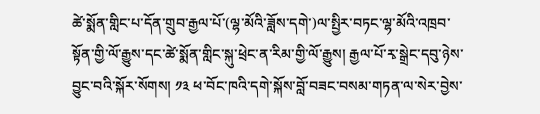ཚེ་སྨོན་གླིང་པ་དོན་གྲུབ་རྒྱལ་པོ་(ལྷ་མོའི་ཟློས་དགེ་)ལ་སྤྱིར་བཏང་ལྷ་མོའི་འཁྲབ་སྟོན་གྱི་ལོ་རྒྱུས་དང་ཚེ་སྨོན་གླིང་སྐུ་ཕྲེང་ན་རིམ་གྱི་ལོ་རྒྱུས། རྒྱལ་པོ་རྭ་སྒྲེང་དབུ་ཉེས་བྱུང་བའི་སྐོར་སོགས། ༡༣ ཕ་བོང་ཁའི་དགེ་སྐོས་བློ་བཟང་བསམ་གཏན་ལ་སེར་བྱེས་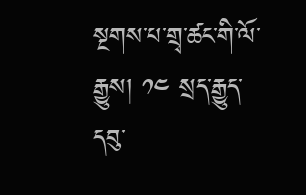སྔགས་པ་གྲྭ་ཚང་གི་ལོ་རྒྱུས། ༡༤ སྲད་རྒྱུད་དབུ་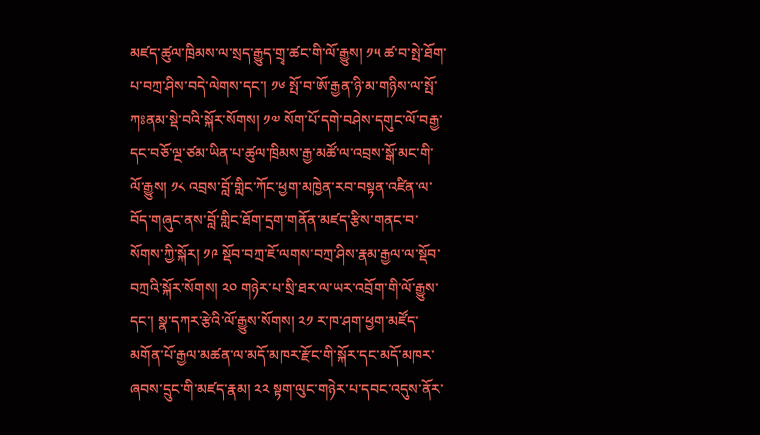མཛད་ཚུལ་ཁྲིམས་ལ་སྲད་རྒྱུད་གྲྭ་ཚང་གི་ལོ་རྒྱུས། ༡༥ ཚ་བ་སྤེ་ཐོག་པ་བཀྲ་ཤིས་བདེ་ལེགས་དང་། ༡༦ སྤོ་བ་ཨོ་རྒྱན་ཉི་མ་གཉིས་ལ་སྤོ་ཀཿནམ་སྡེ་བའི་སྐོར་སོགས། ༡༧ སོག་པོ་དགེ་བཤེས་དགུང་ལོ་བརྒྱ་དང་བཅོ་ལྔ་ཙམ་ཡིན་པ་ཚུལ་ཁྲིམས་རྒྱ་མཚོ་ལ་འབྲས་སྒོ་མང་གི་ལོ་རྒྱུས། ༡༨ འབྲས་བློ་གླིང་ཀོང་ཕྱག་མཁྱེན་རབ་བསྟན་འཛིན་ལ་བོད་གཞུང་ནས་བློ་གླིང་ཐོག་དྲག་གནོན་མཛད་རྩིས་གནང་བ་སོགས་ཀྱི་སྐོར། ༡༩ སྡོབ་བཀྲ་ཇོ་ལགས་བཀྲ་ཤིས་རྣམ་རྒྱལ་ལ་སྡོབ་བཀྲའི་སྐོར་སོགས། ༢༠ གཉེར་པ་སྲི་ཐར་ལ་ཡར་འབྲོག་གི་ལོ་རྒྱུས་དང་། སྣ་དཀར་རྩེའི་ལོ་རྒྱུས་སོགས། ༢༡ ར་ཁ་ཤག་ཕྱག་མཛོད་མགོན་པོ་རྒྱལ་མཚན་ལ་མདོ་མཁར་རྫོང་གི་སྐོར་དང་མདོ་མཁར་ཞབས་དྲུང་གི་མཛད་རྣམ། ༢༢ སྟག་ལུང་གཉེར་པ་དབང་འདུས་ནོར་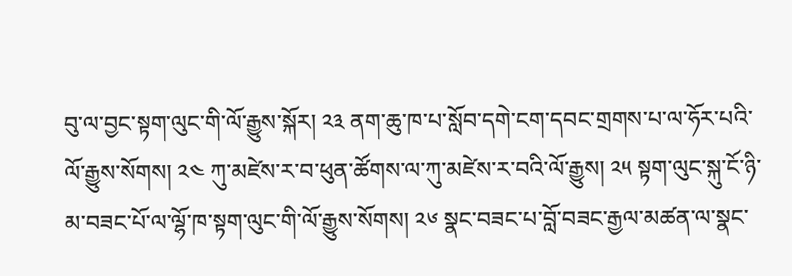བུ་ལ་བྱང་སྟག་ལུང་གི་ལོ་རྒྱུས་སྐོར། ༢༣ ནག་ཆུ་ཁ་པ་སློབ་དགེ་ངག་དབང་གྲགས་པ་ལ་ཧོར་པའི་ལོ་རྒྱུས་སོགས། ༢༤ ཀུ་མཛེས་ར་བ་ཕུན་ཚོགས་ལ་ཀུ་མཛེས་ར་བའི་ལོ་རྒྱུས། ༢༥ སྟག་ལུང་སྐུ་ངོ་ཉི་མ་བཟང་པོ་ལ་ལྷོ་ཁ་སྟག་ལུང་གི་ལོ་རྒྱུས་སོགས། ༢༦ སྣང་བཟང་པ་བློ་བཟང་རྒྱལ་མཚན་ལ་སྣང་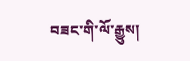བཟང་གི་ལོ་རྒྱུས།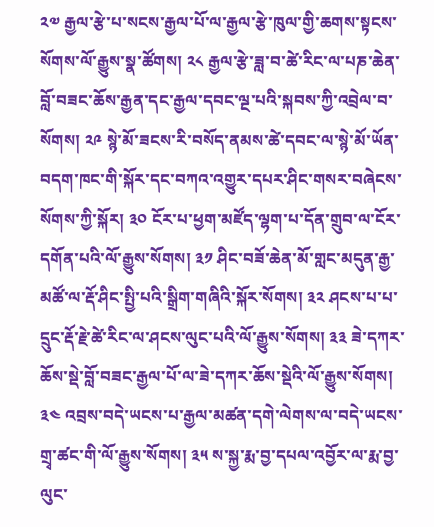༢༧ རྒྱལ་རྩེ་པ་སངས་རྒྱལ་པོ་ལ་རྒྱལ་རྩེ་ཁུལ་གྱི་ཆགས་སྟངས་སོགས་ལོ་རྒྱུས་སྣ་ཚོགས། ༢༨ རྒྱལ་རྩེ་ཟླ་བ་ཚེ་རིང་ལ་པཎ་ཆེན་བློ་བཟང་ཆོས་རྒྱན་དང་རྒྱལ་དབང་ལྔ་པའི་སྐབས་ཀྱི་འབྲེལ་བ་སོགས། ༢༩ སྙེ་མོ་ཟངས་རི་བསོད་ནམས་ཚེ་དབང་ལ་སྙེ་མོ་ཡོན་བདག་ཁང་གི་སྐོར་དང་བཀའ་འགྱུར་དཔར་ཤིང་གསར་བཞེངས་སོགས་ཀྱི་སྐོར། ༣༠ ངོར་པ་ཕྱག་མཛོད་ལྷག་པ་དོན་གྲུབ་ལ་ངོར་དགོན་པའི་ལོ་རྒྱུས་སོགས། ༣༡ ཤིང་བཟོ་ཆེན་མོ་གླང་མདུན་རྒྱ་མཚོ་ལ་རྡོ་ཤིང་སྤྱི་པའི་སྒྲིག་གཞིའི་སྐོར་སོགས། ༣༢ ཤངས་པ་པ་དྲུང་རྡོ་རྗེ་ཚེ་རིང་ལ་ཤངས་ལུང་པའི་ལོ་རྒྱུས་སོགས། ༣༣ ཟེ་དཀར་ཆོས་སྡེ་བློ་བཟང་རྒྱལ་པོ་ལ་ཟེ་དཀར་ཆོས་སྡེའི་ལོ་རྒྱུས་སོགས། ༣༤ འབྲས་བདེ་ཡངས་པ་རྒྱལ་མཚན་དགེ་ལེགས་ལ་བདེ་ཡངས་གྲྭ་ཚང་གི་ལོ་རྒྱུས་སོགས། ༣༥ ས་སྐྱ་རྨ་བྱ་དཔལ་འབྱོར་ལ་རྨ་བྱ་ལུང་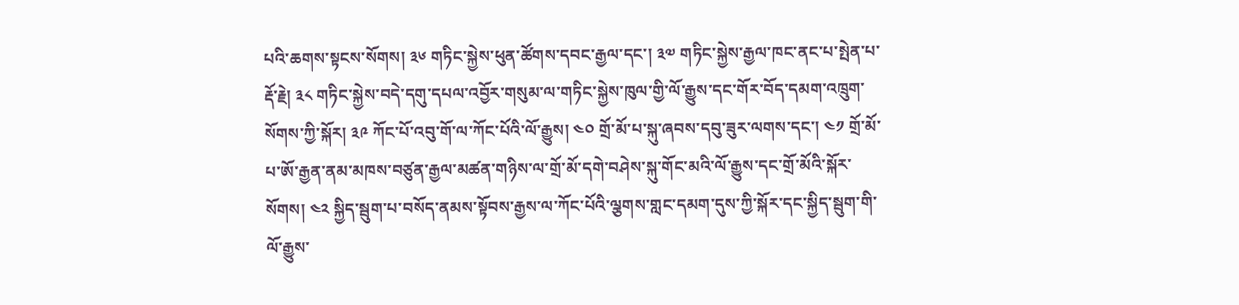པའི་ཆགས་སྟངས་སོགས། ༣༦ གཏིང་སྐྱེས་ཕུན་ཚོགས་དབང་རྒྱལ་དང་། ༣༧ གཏིང་སྐྱེས་རྒྱལ་ཁང་ནང་པ་སྤེན་པ་རྡོ་རྗེ། ༣༨ གཏིང་སྐྱེས་བདེ་དགུ་དཔལ་འབྱོར་གསུམ་ལ་གཏིང་སྐྱེས་ཁུལ་གྱི་ལོ་རྒྱུས་དང་གོར་བོད་དམག་འཁྲུག་སོགས་ཀྱི་སྐོར། ༣༩ ཀོང་པོ་འབུ་གོ་ལ་ཀོང་པོའི་ལོ་རྒྱུས། ༤༠ གྲོ་མོ་པ་སྐུ་ཞབས་དབུ་ཟུར་ལགས་དང་། ༤༡ གྲོ་མོ་པ་ཨོ་རྒྱན་ནམ་མཁས་བཙུན་རྒྱལ་མཚན་གཉིས་ལ་གྲོ་མོ་དགེ་བཤེས་སྐུ་གོང་མའི་ལོ་རྒྱུས་དང་གྲོ་མོའི་སྐོར་སོགས། ༤༢ སྐྱིད་སྦུག་པ་བསོད་ནམས་སྟོབས་རྒྱས་ལ་ཀོང་པོའི་ལྕགས་གླང་དམག་དུས་ཀྱི་སྐོར་དང་སྐྱིད་སྦུག་གི་ལོ་རྒྱུས་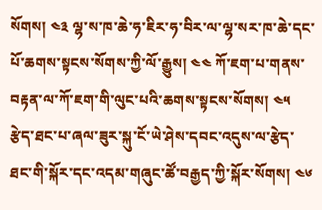སོགས། ༤༣ ལྷ་ས་ཁ་ཆེ་ཧ་ཇིར་ཧ་བིར་ལ་ལྷ་སར་ཁ་ཆེ་དང་པོ་ཆགས་སྟངས་སོགས་ཀྱི་ལོ་རྒྱུས། ༤༤ ཀོ་ཇག་པ་གནས་བརྟན་ལ་ཀོ་ཇག་གི་ལུང་པའི་ཆགས་སྟངས་སོགས། ༤༥ རྩེད་ཐང་པ་ཞལ་ཟུར་སྐུ་ངོ་ཡེ་ཤེས་དབང་འདུས་ལ་རྩེད་ཐང་གི་སྐོར་དང་འདམ་གཞུང་ཚོ་བརྒྱད་ཀྱི་སྐོར་སོགས། ༤༦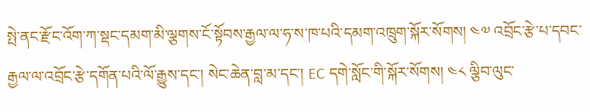སྤེ་ནང་རྫོང་འོག་ཀ་སྡང་དམག་མི་ལྕགས་ངོ་སྟོབས་རྒྱལ་ལ་ཧ་ས་ཁ་པའི་དམག་འཁྲུག་སྐོར་སོགས། ༤༧ འབྲོང་རྩེ་པ་དབང་རྒྱལ་ལ་འབྲོང་རྩེ་དགོན་པའི་ལོ་རྒྱུས་དང་། སེང་ཆེན་བླ་མ་དང་། EC དགེ་སློང་གི་སྐོར་སོགས། ༤༨ ལྕིབ་ལུང་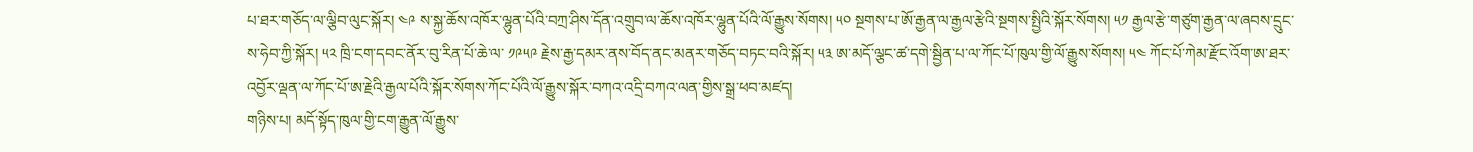པ་ཐར་གཅོད་ལ་ལྕིབ་ལུང་སྐོར། ༤༩ ས་སྐྱ་ཆོས་འཁོར་ལྷུན་པོའི་བཀྲ་ཤིས་དོན་འགྲུབ་ལ་ཆོས་འཁོར་ལྷུན་པོའི་ལོ་རྒྱུས་སོགས། ༥༠ སྔགས་པ་ཨོ་རྒྱན་ལ་རྒྱལ་རྩེའི་སྔགས་སྤྱིའི་སྐོར་སོགས། ༥༡ རྒྱལ་རྩེ་གཙུག་རྒྱན་ལ་ཞབས་དྲུང་ས་ཧེབ་ཀྱི་སྐོར། ༥༢ ཁྲི་ངག་དབང་ནོར་བུ་རིན་པོ་ཆེ་ལ་ ༡༩༥༩ རྗེས་རྒྱ་དམར་ནས་བོད་ནང་མནར་གཅོད་བཏང་བའི་སྐོར། ༥༣ ཨ་མདོ་ལྕང་ཚ་དགེ་སྦྱིན་པ་ལ་ཀོང་པོ་ཁུལ་གྱི་ལོ་རྒྱུས་སོགས། ༥༤ ཀོང་པོ་ཀེམ་རྫོང་འོག་ཨ་ཐར་འབྱོར་ལྡན་ལ་ཀོང་པོ་ཨ་རྗེའི་རྒྱལ་པོའི་སྐོར་སོགས་ཀོང་པོའི་ལོ་རྒྱུས་སྐོར་བཀའ་འདྲི་བཀའ་ལན་གྱིས་སྒྲ་ཕབ་མཛད།
གཉིས་པ། མདོ་སྟོད་ཁུལ་གྱི་ངག་རྒྱུན་ལོ་རྒྱུས་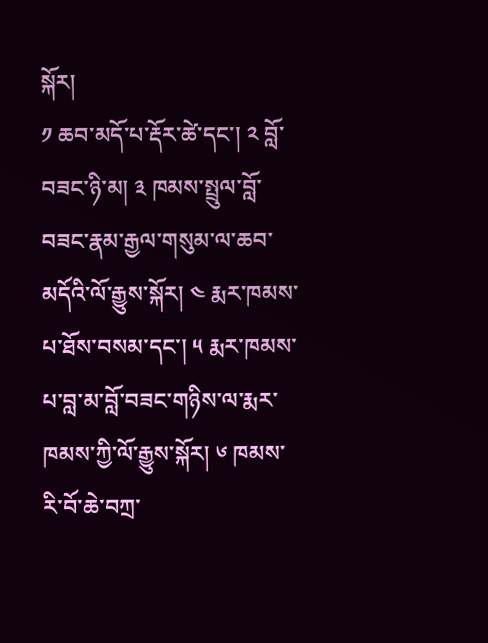སྐོར།
༡ ཆབ་མདོ་པ་རྡོར་ཚེ་དང་། ༢ བློ་བཟང་ཉི་མ། ༣ ཁམས་སྤྲུལ་བློ་བཟང་རྣམ་རྒྱལ་གསུམ་ལ་ཆབ་མདོའི་ལོ་རྒྱུས་སྐོར། ༤ རྨར་ཁམས་པ་ཐོས་བསམ་དང་། ༥ རྨར་ཁམས་པ་བླ་མ་བློ་བཟང་གཉིས་ལ་རྨར་ཁམས་ཀྱི་ལོ་རྒྱུས་སྐོར། ༦ ཁམས་རི་བོ་ཆེ་བཀྲ་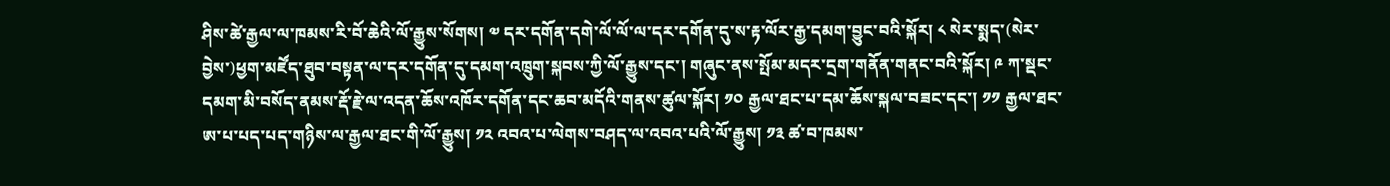ཤིས་ཚེ་རྒྱལ་ལ་ཁམས་རི་བོ་ཆེའི་ལོ་རྒྱུས་སོགས། ༧ དར་དགོན་དགེ་ལོ་ལོ་ལ་དར་དགོན་དུ་ས་རྟ་ལོར་རྒྱ་དམག་བྱུང་བའི་སྐོར། ༨ སེར་སྨད་(སེར་བྱེས་)ཕྱག་མཛོད་ཐུབ་བསྟན་ལ་དར་དགོན་དུ་དམག་འཁྲུག་སྐབས་ཀྱི་ལོ་རྒྱུས་དང་། གཞུང་ནས་སྤོམ་མདར་དྲག་གནོན་གནང་བའི་སྐོར། ༩ ཀ་སྡང་དམག་མི་བསོད་ནམས་རྡོ་རྗེ་ལ་འདན་ཆོས་འཁོར་དགོན་དང་ཆབ་མདོའི་གནས་ཚུལ་སྐོར། ༡༠ རྒྱལ་ཐང་པ་དམ་ཆོས་སྐལ་བཟང་དང་། ༡༡ རྒྱལ་ཐང་ཨ་པ་པད་པད་གཉིས་ལ་རྒྱལ་ཐང་གི་ལོ་རྒྱུས། ༡༢ འབའ་པ་ལེགས་བཤད་ལ་འབའ་པའི་ལོ་རྒྱུས། ༡༣ ཚ་བ་ཁམས་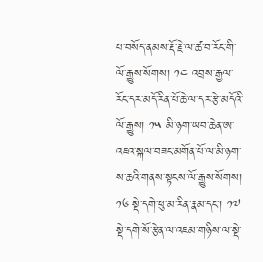པ་བསོད་ནམས་རྡོ་རྗེ་ལ་ཚ་བ་རོང་གི་ལོ་རྒྱུས་སོགས། ༡༤ འབྲས་རྒྱལ་རོང་དར་མདོ་རིན་པོ་ཆེ་ལ་དར་རྩེ་མདོའི་ལོ་རྒྱུས། ༡༥ མི་ཉག་ཡབ་ཆེན་ཨ་འཇའ་སྐལ་བཟང་མགོན་པོ་ལ་མི་ཉག་ས་ཆའི་གནས་སྟངས་ལོ་རྒྱུས་སོགས། ༡༦ སྡེ་དགེ་ཕུ་མ་རིན་རྣམ་དང་། ༡༧ སྡེ་དགེ་སོ་རྩེན་ལ་འཇམ་གཉིས་ལ་སྡེ་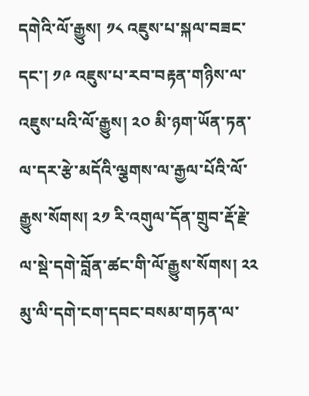དགེའི་ལོ་རྒྱུས། ༡༨ འཇུས་པ་སྐལ་བཟང་དང་། ༡༩ འཇུས་པ་རབ་བརྟན་གཉིས་ལ་འཇུས་པའི་ལོ་རྒྱུས། ༢༠ མི་ཉག་ཡོན་ཏན་ལ་དར་རྩེ་མདོའི་ལྕགས་ལ་རྒྱལ་པོའི་ལོ་རྒྱུས་སོགས། ༢༡ རི་འགུལ་དོན་གྲུབ་རྡོ་རྗེ་ལ་སྡེ་དགེ་བློན་ཚང་གི་ལོ་རྒྱུས་སོགས། ༢༢ མུ་ལི་དགེ་ངག་དབང་བསམ་གཏན་ལ་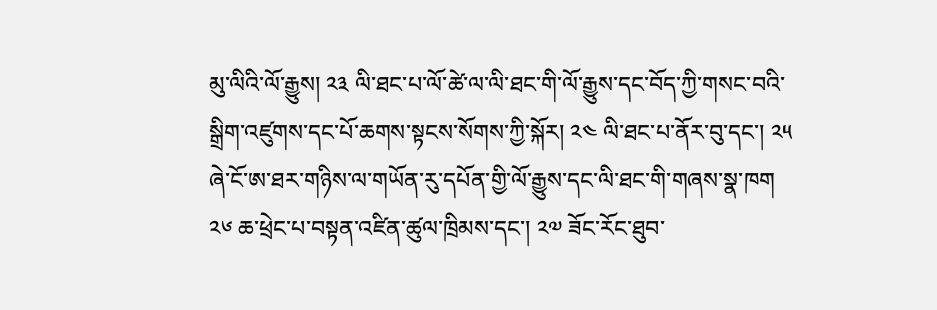མུ་ལིའི་ལོ་རྒྱུས། ༢༣ ལི་ཐང་པ་ལོ་ཚེ་ལ་ལི་ཐང་གི་ལོ་རྒྱུས་དང་བོད་ཀྱི་གསང་བའི་སྒྲིག་འཛུགས་དང་པོ་ཆགས་སྟངས་སོགས་ཀྱི་སྐོར། ༢༤ ལི་ཐང་པ་ནོར་བུ་དང་། ༢༥ ཞེ་ངོ་ཨ་ཐར་གཉིས་ལ་གཡོན་རུ་དཔོན་གྱི་ལོ་རྒྱུས་དང་ལི་ཐང་གི་གཞས་སྣ་ཁག ༢༦ ཆ་ཕྲེང་པ་བསྟན་འཛིན་ཚུལ་ཁྲིམས་དང་། ༢༧ ཟོང་རོང་ཐུབ་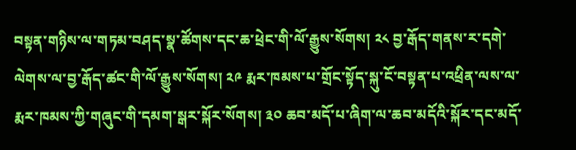བསྟན་གཉིས་ལ་གཏམ་བཤད་སྣ་ཚོགས་དང་ཆ་ཕྲེང་གི་ལོ་རྒྱུས་སོགས། ༢༨ བྱ་རྒོད་གནས་ར་དགེ་ལེགས་ལ་བྱ་རྒོད་ཚང་གི་ལོ་རྒྱུས་སོགས། ༢༩ རྨར་ཁམས་པ་གྲོང་སྟོད་སྐུ་ངོ་བསྟན་པ་འཕྲིན་ལས་ལ་རྨར་ཁམས་ཀྱི་གཞུང་གི་དམག་སྒར་སྐོར་སོགས། ༣༠ ཆབ་མདོ་པ་ཞིག་ལ་ཆབ་མདོའི་སྐོར་དང་མདོ་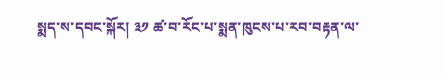སྨད་ས་དབང་སྐོར། ༣༡ ཚ་བ་རོང་པ་སྨན་ཁུངས་པ་རབ་བརྟན་ལ་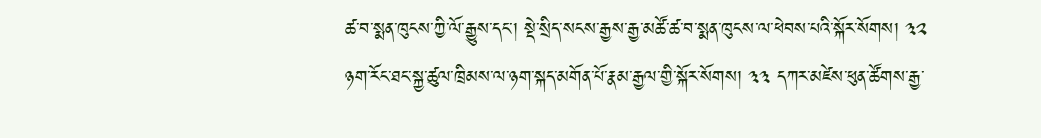ཚ་བ་སྨན་ཁུངས་ཀྱི་ལོ་རྒྱུས་དང་། སྡེ་སྲིད་སངས་རྒྱས་རྒྱ་མཚོ་ཚ་བ་སྨན་ཁུངས་ལ་ཕེབས་པའི་སྐོར་སོགས། ༣༢ ཉག་རོང་ཐང་སྐྱ་ཚུལ་ཁྲིམས་ལ་ཉག་སྐད་མགོན་པོ་རྣམ་རྒྱལ་གྱི་སྐོར་སོགས། ༣༣ དཀར་མཛེས་ཕུན་ཚོགས་རྒྱ་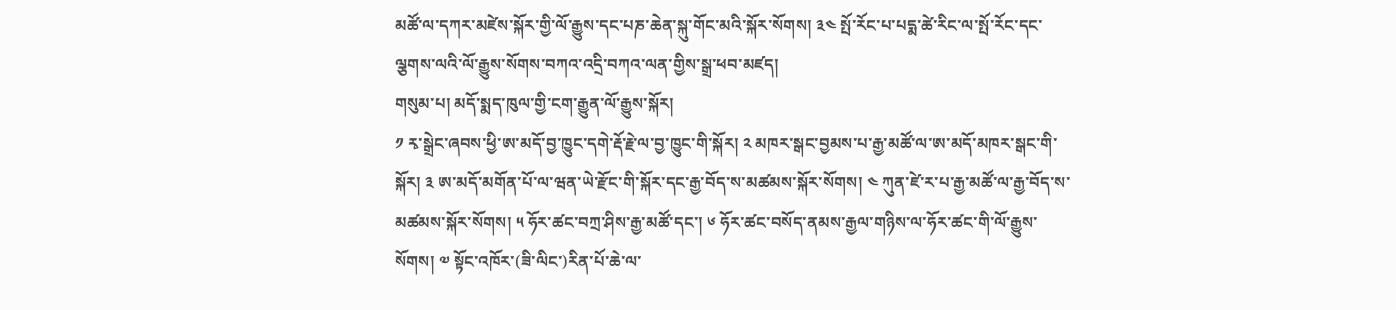མཚོ་ལ་དཀར་མཛེས་སྐོར་གྱི་ལོ་རྒྱུས་དང་པཎ་ཆེན་སྐུ་གོང་མའི་སྐོར་སོགས། ༣༤ སྤོ་རོང་པ་པདྨ་ཚེ་རིང་ལ་སྤོ་རོང་དང་ལྕགས་ལའི་ལོ་རྒྱུས་སོགས་བཀའ་འདྲི་བཀའ་ལན་གྱིས་སྒྲ་ཕབ་མཛད།
གསུམ་པ། མདོ་སྨད་ཁུལ་གྱི་ངག་རྒྱུན་ལོ་རྒྱུས་སྐོར།
༡ རྭ་སྒྲེང་ཞབས་ཕྱི་ཨ་མདོ་བྱ་ཁྱུང་དགེ་རྡོ་རྗེ་ལ་བྱ་ཁྱུང་གི་སྐོར། ༢ མཁར་སྒང་བྱམས་པ་རྒྱ་མཚོ་ལ་ཨ་མདོ་མཁར་སྒང་གི་སྐོར། ༣ ཨ་མདོ་མགོན་པོ་ལ་ཝན་ཡེ་རྫོང་གི་སྐོར་དང་རྒྱ་བོད་ས་མཚམས་སྐོར་སོགས། ༤ ཀུན་ཛེ་ར་པ་རྒྱ་མཚོ་ལ་རྒྱ་བོད་ས་མཚམས་སྐོར་སོགས། ༥ ཧོར་ཚང་བཀྲ་ཤིས་རྒྱ་མཚོ་དང་། ༦ ཧོར་ཚང་བསོད་ནམས་རྒྱལ་གཉིས་ལ་ཧོར་ཚང་གི་ལོ་རྒྱུས་སོགས། ༧ སྟོང་འཁོར་(ཟི་ལིང་)རིན་པོ་ཆེ་ལ་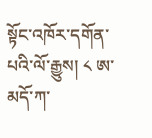སྟོང་འཁོར་དགོན་པའི་ལོ་རྒྱུས། ༨ ཨ་མདོ་ཀ་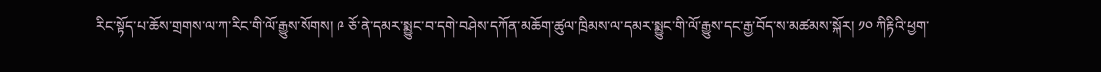རིང་སྟོད་པ་ཆོས་གྲགས་ལ་ཀ་རིང་གི་ལོ་རྒྱུས་སོགས། ༩ ཅོ་ནེ་དམར་སྨྱུང་བ་དགེ་བཤེས་དཀོན་མཆོག་ཚུལ་ཁྲིམས་ལ་དམར་སྨྱུང་གི་ལོ་རྒྱུས་དང་རྒྱ་བོད་ས་མཚམས་སྐོར། ༡༠ ཀིརྟིའི་ཕྱག་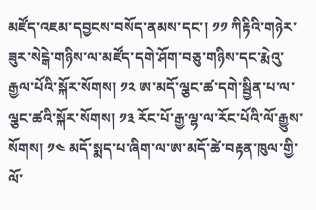མཛོད་འཇམ་དབྱངས་བསོད་ནམས་དང་། ༡༡ ཀིརྟིའི་གཉེར་ཟུར་སེངྒེ་གཉིས་ལ་མཛོད་དགེ་ཤོག་བཅུ་གཉིས་དང་རྨེའུ་རྒྱལ་པོའི་སྐོར་སོགས། ༡༢ ཨ་མདོ་ལྕང་ཚ་དགེ་སྦྱིན་པ་ལ་ལྕང་ཚའི་སྐོར་སོགས། ༡༣ རོང་པོ་རྒྱ་ལྷ་ལ་རོང་པོའི་ལོ་རྒྱུས་སོགས། ༡༤ མདོ་སྨད་པ་ཞིག་ལ་ཨ་མདོ་ཚེ་བརྟན་ཁུལ་གྱི་ལོ་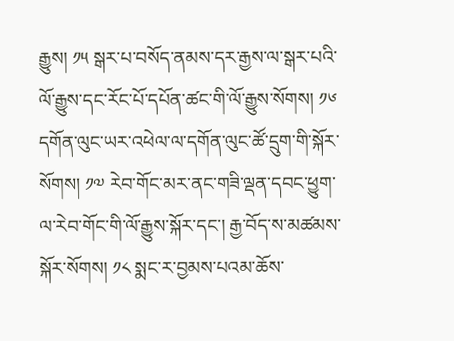རྒྱུས། ༡༥ སྒར་པ་བསོད་ནམས་དར་རྒྱས་ལ་སྒར་པའི་ལོ་རྒྱུས་དང་རོང་པོ་དཔོན་ཚང་གི་ལོ་རྒྱུས་སོགས། ༡༦ དགོན་ལུང་ཡར་འཕེལ་ལ་དགོན་ལུང་ཚོ་དྲུག་གི་སྐོར་སོགས། ༡༧ རེབ་གོང་མར་ནང་གཟི་ལྡན་དབང་ཕྱུག་ལ་རེབ་གོང་གི་ལོ་རྒྱུས་སྐོར་དང་། རྒྱ་བོད་ས་མཚམས་སྐོར་སོགས། ༡༨ སྨང་ར་བྱམས་པའམ་ཆོས་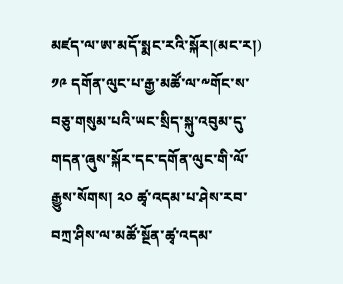མཛད་ལ་ཨ་མདོ་སྨང་རའི་སྐོར།(མང་ར།) ༡༩ དགོན་ལུང་པ་རྒྱ་མཚོ་ལ་༸གོང་ས་བཅུ་གསུམ་པའི་ཡང་སྲིད་སྐུ་འབུམ་དུ་གདན་ཞུས་སྐོར་དང་དགོན་ལུང་གི་ལོ་རྒྱུས་སོགས། ༢༠ ཚྭ་འདམ་པ་ཤེས་རབ་བཀྲ་ཤིས་ལ་མཚོ་སྔོན་ཚྭ་འདམ་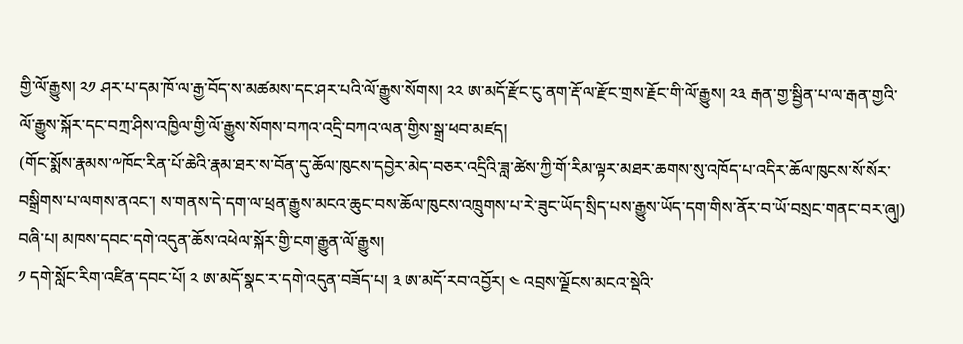གྱི་ལོ་རྒྱུས། ༢༡ ཤར་པ་དམ་ཁོ་ལ་རྒྱ་བོད་ས་མཚམས་དང་ཤར་པའི་ལོ་རྒྱུས་སོགས། ༢༢ ཨ་མདོ་རྫོང་ངུ་ནག་རྡོ་ལ་རྫོང་གྲས་རྗོང་གི་ལོ་རྒྱུས། ༢༣ རྒན་གྱ་སྦྱིན་པ་ལ་རྒན་གྱའི་ལོ་རྒྱུས་སྐོར་དང་བཀྲ་ཤིས་འཁྱིལ་གྱི་ལོ་རྒྱུས་སོགས་བཀའ་འདྲི་བཀའ་ལན་གྱིས་སྒྲ་ཕབ་མཛད།
(གོང་སྨོས་རྣམས་༸ཁོང་རིན་པོ་ཆེའི་རྣམ་ཐར་ས་བོན་དུ་ཆོལ་ཁུངས་དབྱེར་མེད་བཅར་འདྲིའི་ཟླ་ཚེས་ཀྱི་གོ་རིམ་ལྟར་མཐར་ཆགས་སུ་འཁོད་པ་འདིར་ཆོལ་ཁུངས་སོ་སོར་བསྒྲིགས་པ་ལགས་ནའང་། ས་གནས་དེ་དག་ལ་ཕྲན་རྒྱུས་མངའ་ཆུང་བས་ཆོལ་ཁུངས་འཁྲུགས་པ་རེ་ཟུང་ཡོད་སྲིད་པས་རྒྱུས་ཡོད་དག་གིས་ནོར་བ་ཡོ་བསྲང་གནང་བར་ཞུ།)
བཞི་པ། མཁས་དབང་དགེ་འདུན་ཆོས་འཕེལ་སྐོར་གྱི་ངག་རྒྱུན་ལོ་རྒྱུས།
༡ དགེ་སློང་རིག་འཛིན་དབང་པོ། ༢ ཨ་མདོ་སྣང་ར་དགེ་འདུན་བཟོད་པ། ༣ ཨ་མདོ་རབ་འབྱོར། ༤ འབྲས་ལྗོངས་མངའ་སྡེའི་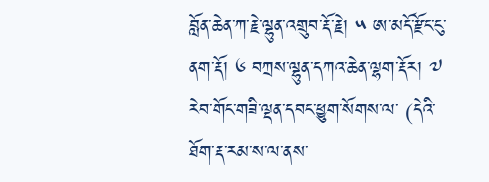བློན་ཆེན་ཀ་རྗེ་ལྷུན་འགྲུབ་རྡོ་རྗེ། ༥ ཨ་མདོ་རྫོང་ངུ་ནག་རྡོ། ༦ བཀྲས་ལྷུན་དཀའ་ཆེན་ལྷག་རྡོར། ༧ རེབ་གོང་གཟི་ལྡན་དབང་ཕྱུག་སོགས་ལ་ (དེའི་ཐོག་རྡ་རམ་ས་ལ་ནས་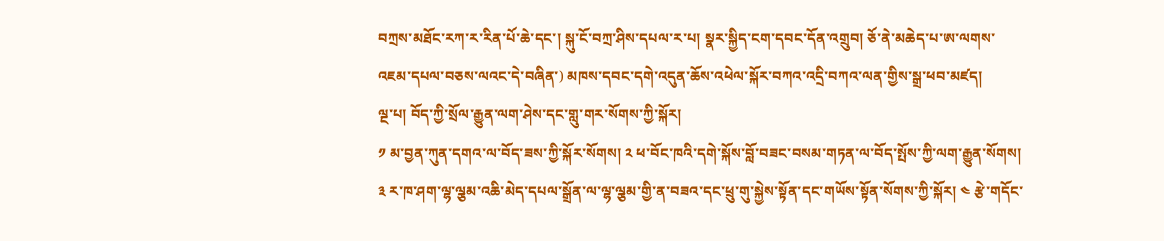བཀྲས་མཐོང་རཀ་ར་རིན་པོ་ཆེ་དང་། སྐུ་ངོ་བཀྲ་ཤིས་དཔལ་ར་པ། སྣར་སྐྱིད་ངག་དབང་དོན་འགྲུབ། ཅོ་ནེ་མཆེད་པ་ཨ་ལགས་འཇམ་དཔལ་བཅས་ལའང་དེ་བཞིན་) མཁས་དབང་དགེ་འདུན་ཆོས་འཕེལ་སྐོར་བཀའ་འདྲི་བཀའ་ལན་གྱིས་སྒྲ་ཕབ་མཛད།
ལྔ་པ། བོད་ཀྱི་སྲོལ་རྒྱུན་ལག་ཤེས་དང་གླུ་གར་སོགས་ཀྱི་སྐོར།
༡ མ་བྱན་ཀུན་དགའ་ལ་བོད་ཟས་ཀྱི་སྐོར་སོགས། ༢ ཕ་བོང་ཁའི་དགེ་སྐོས་བློ་བཟང་བསམ་གཏན་ལ་བོད་སྤོས་ཀྱི་ལག་རྒྱུན་སོགས། ༣ ར་ཁ་ཤག་ལྷ་ལྕམ་འཆི་མེད་དཔལ་སྒྲོན་ལ་ལྷ་ལྕམ་གྱི་ན་བཟའ་དང་ཕྲུ་གུ་སྐྱེས་སྟོན་དང་གཡོས་སྟོན་སོགས་ཀྱི་སྐོར། ༤ རྩེ་གདོང་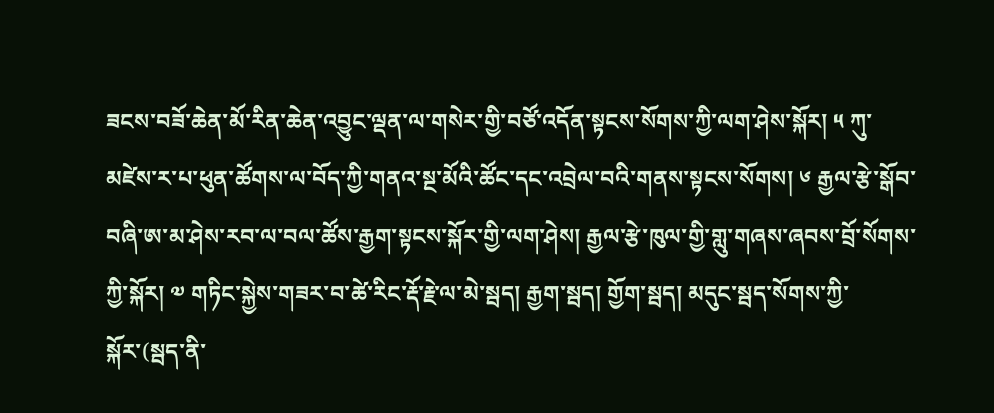ཟངས་བཟོ་ཆེན་མོ་རིན་ཆེན་འབྱུང་ལྡན་ལ་གསེར་གྱི་བཙོ་འདོན་སྟངས་སོགས་ཀྱི་ལག་ཤེས་སྐོར། ༥ ཀུ་མཛེས་ར་པ་ཕུན་ཚོགས་ལ་བོད་ཀྱི་གནའ་སྔ་མོའི་ཚོང་དང་འབྲེལ་བའི་གནས་སྟངས་སོགས། ༦ རྒྱལ་རྩེ་སྒོབ་བཞི་ཨ་མ་ཤེས་རབ་ལ་བལ་ཚོས་རྒྱག་སྟངས་སྐོར་གྱི་ལག་ཤེས། རྒྱལ་རྩེ་ཁུལ་གྱི་གླུ་གཞས་ཞབས་བྲོ་སོགས་ཀྱི་སྐོར། ༧ གཏིང་སྐྱེས་གཟར་བ་ཚེ་རིང་རྡོ་རྗེ་ལ་མེ་སྦད། རྒྱག་སྦད། གྱོག་སྦད། མདུང་སྦད་སོགས་ཀྱི་སྐོར་(སྦད་ནི་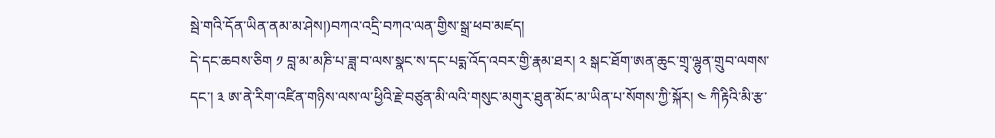སྦེ་གའི་དོན་ཡིན་ནམ་མ་ཤེས།)བཀའ་འདྲི་བཀའ་ལན་གྱིས་སྒྲ་ཕབ་མཛད།
དེ་དང་ཆབས་ཅིག ༡ བླ་མ་མཎི་པ་ཟླ་བ་ལས་སྣང་ས་དང་པདྨ་འོད་འབར་གྱི་རྣམ་ཐར། ༢ སྒང་ཐོག་ཨན་ཆུང་གྲྭ་ལྷུན་གྲུབ་ལགས་དང་། ༣ ཨ་ནེ་རིག་འཛིན་གཉིས་ལས་ལ་ཕྱིའི་རྗེ་བཙུན་མི་ལའི་གསུང་མགུར་ཐུན་མོང་མ་ཡིན་པ་སོགས་ཀྱི་སྐོར། ༤ ཀིརྟིའི་མི་རྩ་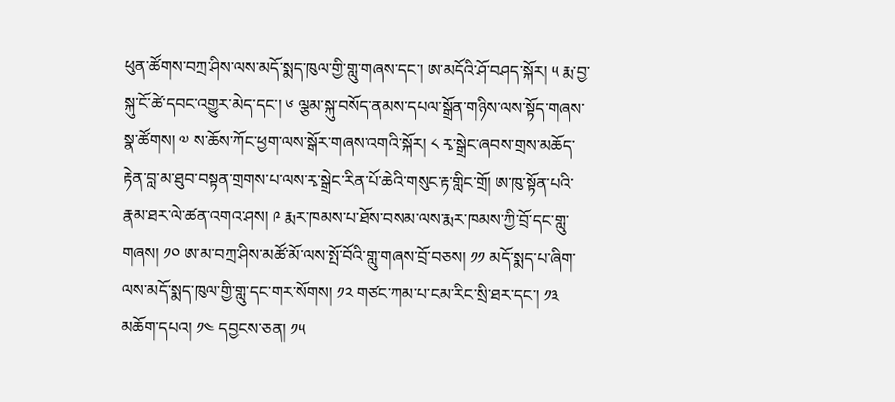ཕུན་ཚོགས་བཀྲ་ཤིས་ལས་མདོ་སྨད་ཁུལ་གྱི་གླུ་གཞས་དང་། ཨ་མདོའི་ཤོ་བཤད་སྐོར། ༥ རྨ་བྱ་སྐུ་ངོ་ཚེ་དབང་འགྱུར་མེད་དང་། ༦ ལྕམ་སྐུ་བསོད་ནམས་དཔལ་སྒྲོན་གཉིས་ལས་སྟོད་གཞས་སྣ་ཚོགས། ༧ ས་ཆོས་ཀོང་ཕྱག་ལས་སྒོར་གཞས་འགའི་སྐོར། ༨ རྭ་སྒྲེང་ཞབས་གྲས་མཆོད་རྟེན་བླ་མ་ཐུབ་བསྟན་གྲགས་པ་ལས་རྭ་སྒྲེང་རིན་པོ་ཆེའི་གསུང་རྟ་གླིང་གྲོ། ཨ་ཁུ་སྟོན་པའི་རྣམ་ཐར་ལེ་ཚན་འགའ་ཤས། ༩ རྨར་ཁམས་པ་ཐོས་བསམ་ལས་རྨར་ཁམས་ཀྱི་བྲོ་དང་གླུ་གཞས། ༡༠ ཨ་མ་བཀྲ་ཤིས་མཚོ་མོ་ལས་སྤོ་བོའི་གླུ་གཞས་བྲོ་བཅས། ༡༡ མདོ་སྨད་པ་ཞིག་ལས་མདོ་སྨད་ཁུལ་གྱི་གླུ་དང་གར་སོགས། ༡༢ གཙང་ཀམ་པ་ངམ་རིང་སྲི་ཐར་དང་། ༡༣ མཆོག་དཔའ། ༡༤ དབྱངས་ཅན། ༡༥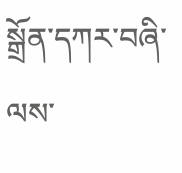སྒྲོན་དཀར་བཞི་ལས་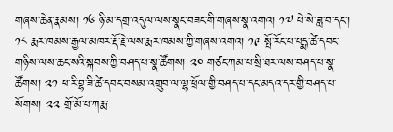གཞས་ཆེན་རྣམས། ༡༦ ཉི་མ་དགྲ་འདུལ་ལས་སྣང་བཟང་གི་གཞས་སྣ་འགའ། ༡༧ པེ་སེ་ཟླ་བ་དང་། ༡༨ རྨར་ཁམས་རྒྱལ་མཁར་རྡོ་རྗེ་ལས་རྨར་ཁམས་ཀྱི་གཞས་འགའ། ༡༩ སྤོ་རོང་པ་པདྨ་ཚེ་དབང་གཉིས་ལས་ཆང་སའི་སྐབས་ཀྱི་བཤད་པ་སྣ་ཚོགས། ༢༠ གཙང་ཀམ་པ་སྲི་ཐར་ལས་བཤད་པ་སྣ་ཚོགས། ༢༡ ཕ་རི་བྷ་ཟི་ཚེ་དབང་བསམ་འགྲུབ་ལ་ལྷ་ཕྲོལ་གྱི་བཤད་པ་དང་མདའ་དར་གྱི་བཤད་པ་སོགས། ༢༢ གྲོ་མོ་པ་ཀརྨ་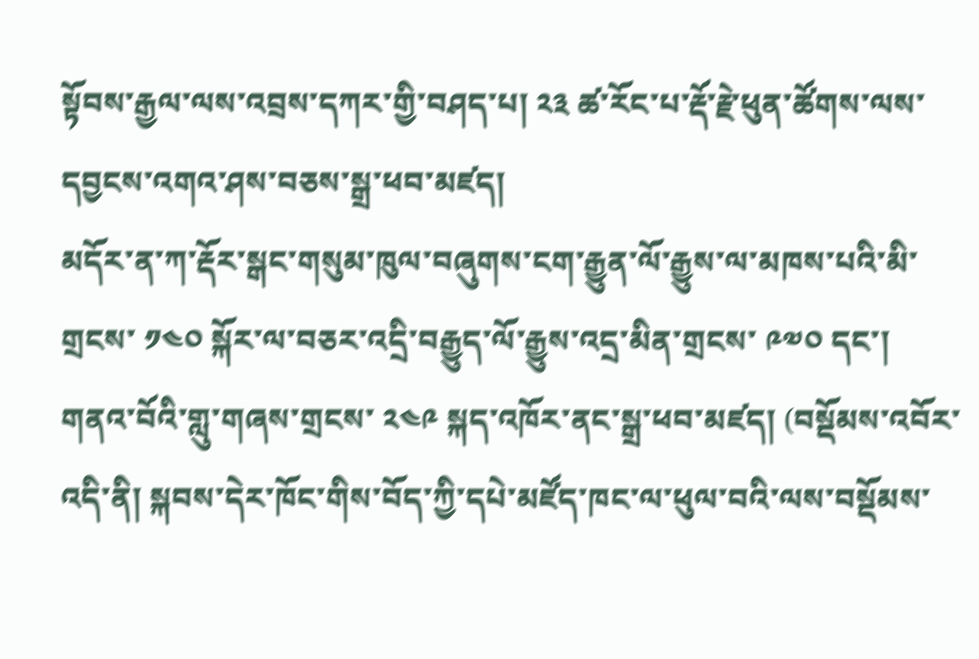སྟོབས་རྒྱལ་ལས་འབྲས་དཀར་གྱི་བཤད་པ། ༢༣ ཚ་རོང་པ་རྡོ་རྗེ་ཕུན་ཚོགས་ལས་དབྱངས་འགའ་ཤས་བཅས་སྒྲ་ཕབ་མཛད།
མདོར་ན་ཀ་རྡོར་སྒང་གསུམ་ཁུལ་བཞུགས་ངག་རྒྱུན་ལོ་རྒྱུས་ལ་མཁས་པའི་མི་གྲངས་ ༡༤༠ སྐོར་ལ་བཅར་འདྲི་བརྒྱུད་ལོ་རྒྱུས་འདྲ་མིན་གྲངས་ ༩༧༠ དང་། གནའ་བོའི་གླུ་གཞས་གྲངས་ ༢༤༩ སྐད་འཁོར་ནང་སྒྲ་ཕབ་མཛད། (བསྡོམས་འབོར་འདི་ནི། སྐབས་དེར་ཁོང་གིས་བོད་ཀྱི་དཔེ་མཛོད་ཁང་ལ་ཕུལ་བའི་ལས་བསྡོམས་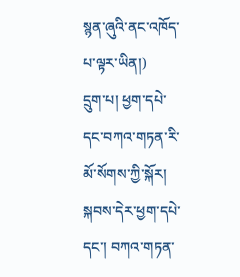སྙན་ཞུའི་ནང་འཁོད་པ་ལྟར་ཡིན།)
དྲུག་པ། ཕྱག་དཔེ་དང་བཀའ་གཏན་རི་མོ་སོགས་ཀྱི་སྐོར།
སྐབས་དེར་ཕྱག་དཔེ་དང་། བཀའ་གཏན་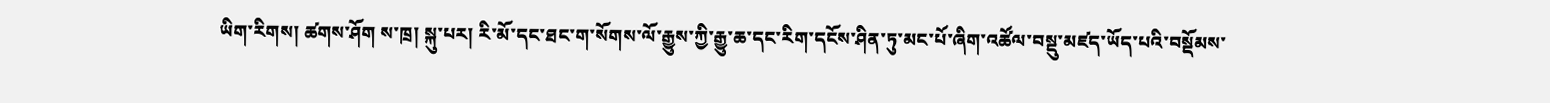ཡིག་རིགས། ཚགས་ཤོག ས་ཁྲ། སྐུ་པར། རི་མོ་དང་ཐང་ག་སོགས་ལོ་རྒྱུས་ཀྱི་རྒྱུ་ཆ་དང་རིག་དངོས་ཤིན་ཏུ་མང་པོ་ཞིག་འཚོལ་བསྡུ་མཛད་ཡོད་པའི་བསྡོམས་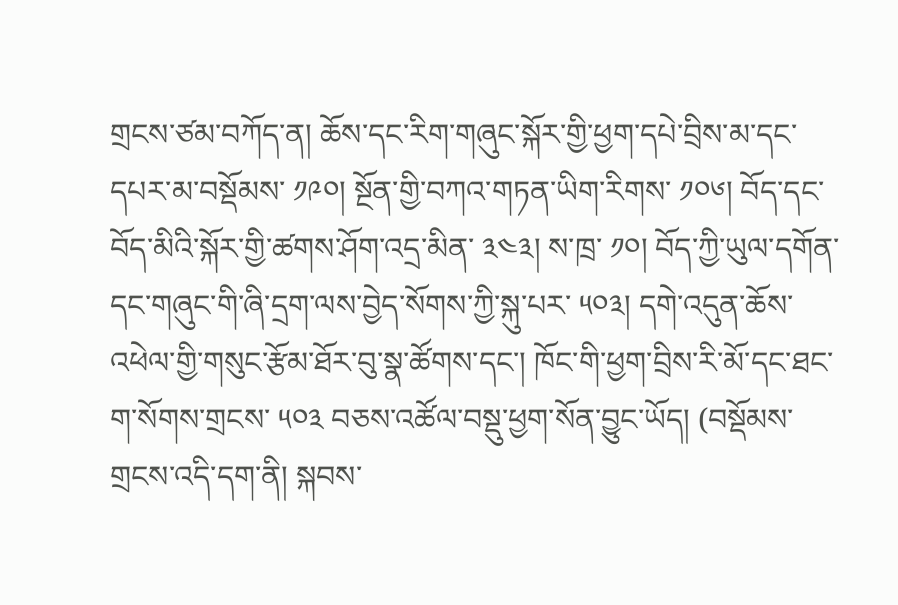གྲངས་ཙམ་བཀོད་ན། ཆོས་དང་རིག་གཞུང་སྐོར་གྱི་ཕྱག་དཔེ་བྲིས་མ་དང་དཔར་མ་བསྡོམས་ ༡༩༠། སྔོན་གྱི་བཀའ་གཏན་ཡིག་རིགས་ ༡༠༦། བོད་དང་བོད་མིའི་སྐོར་གྱི་ཚགས་ཤོག་འདྲ་མིན་ ༣༤༣། ས་ཁྲ་ ༡༠། བོད་ཀྱི་ཡུལ་དགོན་དང་གཞུང་གི་ཞི་དྲག་ལས་བྱེད་སོགས་ཀྱི་སྐུ་པར་ ༥༠༣། དགེ་འདུན་ཆོས་འཕེལ་གྱི་གསུང་རྩོམ་ཐོར་བུ་སྣ་ཚོགས་དང་། ཁོང་གི་ཕྱག་བྲིས་རི་མོ་དང་ཐང་ག་སོགས་གྲངས་ ༥༠༣ བཅས་འཚོལ་བསྡུ་ཕྱག་སོན་བྱུང་ཡོད། (བསྡོམས་གྲངས་འདི་དག་ནི། སྐབས་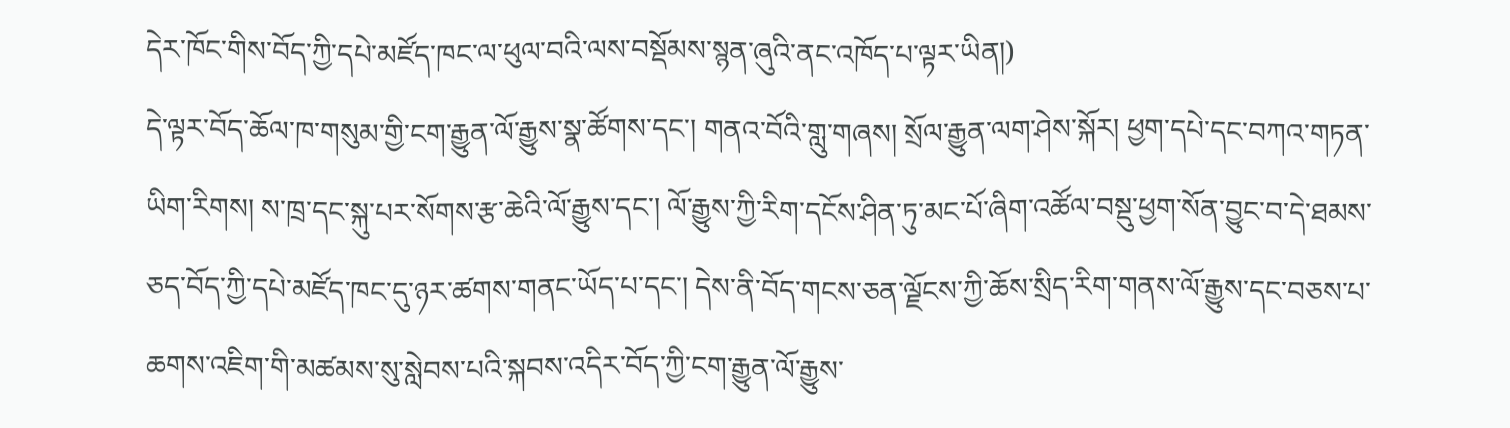དེར་ཁོང་གིས་བོད་ཀྱི་དཔེ་མཛོད་ཁང་ལ་ཕུལ་བའི་ལས་བསྡོམས་སྙན་ཞུའི་ནང་འཁོད་པ་ལྟར་ཡིན།)
དེ་ལྟར་བོད་ཆོལ་ཁ་གསུམ་གྱི་ངག་རྒྱུན་ལོ་རྒྱུས་སྣ་ཚོགས་དང་། གནའ་བོའི་གླུ་གཞས། སྲོལ་རྒྱུན་ལག་ཤེས་སྐོར། ཕྱག་དཔེ་དང་བཀའ་གཏན་ཡིག་རིགས། ས་ཁྲ་དང་སྐུ་པར་སོགས་རྩ་ཆེའི་ལོ་རྒྱུས་དང་། ལོ་རྒྱུས་ཀྱི་རིག་དངོས་ཤིན་ཏུ་མང་པོ་ཞིག་འཚོལ་བསྡུ་ཕྱག་སོན་བྱུང་བ་དེ་ཐམས་ཅད་བོད་ཀྱི་དཔེ་མཛོད་ཁང་དུ་ཉར་ཚགས་གནང་ཡོད་པ་དང་། དེས་ནི་བོད་གངས་ཅན་ལྗོངས་ཀྱི་ཆོས་སྲིད་རིག་གནས་ལོ་རྒྱུས་དང་བཅས་པ་ཆགས་འཇིག་གི་མཚམས་སུ་སླེབས་པའི་སྐབས་འདིར་བོད་ཀྱི་ངག་རྒྱུན་ལོ་རྒྱུས་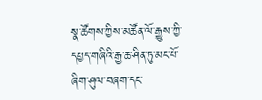སྣ་ཚོགས་ཀྱིས་མཚོན་ལོ་རྒྱུས་ཀྱི་དཔྱད་གཞིའི་རྒྱ་ཆ་ཤིན་ཏུ་མང་པོ་ཞིག་ཤུལ་བཞག་དང་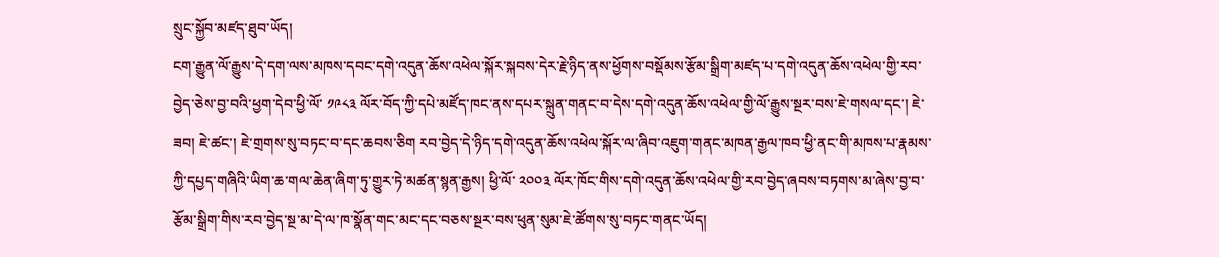སྲུང་སྐྱོབ་མཛད་ཐུབ་ཡོད།
ངག་རྒྱུན་ལོ་རྒྱུས་དེ་དག་ལས་མཁས་དབང་དགེ་འདུན་ཆོས་འཕེལ་སྐོར་སྐབས་དེར་རྗེ་ཉིད་ནས་ཕྱོགས་བསྡོམས་རྩོམ་སྒྲིག་མཛད་པ་དགེ་འདུན་ཆོས་འཕེལ་གྱི་རབ་བྱེད་ཅེས་བྱ་བའི་ཕྱག་དེབ་ཕྱི་ལོ་ ༡༩༨༣ ལོར་བོད་ཀྱི་དཔེ་མཛོད་ཁང་ནས་དཔར་སྐྲུན་གནང་བ་དེས་དགེ་འདུན་ཆོས་འཕེལ་གྱི་ལོ་རྒྱུས་སྔར་བས་ཇེ་གསལ་དང་། ཇེ་ཟབ། ཇེ་ཚང་། ཇེ་གྲགས་སུ་བཏང་བ་དང་ཆབས་ཅིག རབ་བྱེད་དེ་ཉིད་དགེ་འདུན་ཆོས་འཕེལ་སྐོར་ལ་ཞིབ་འཇུག་གནང་མཁན་རྒྱལ་ཁབ་ཕྱི་ནང་གི་མཁས་པ་རྣམས་ཀྱི་དཔྱད་གཞིའི་ཡིག་ཆ་གལ་ཆེན་ཞིག་ཏུ་གྱུར་ཏེ་མཚན་སྙན་རྒྱས། ཕྱི་ལོ་ ༢༠༠༣ ལོར་ཁོང་གིས་དགེ་འདུན་ཆོས་འཕེལ་གྱི་རབ་བྱེད་ཞབས་བཏགས་མ་ཞེས་བྱ་བ་རྩོམ་སྒྲིག་གིས་རབ་བྱེད་སྔ་མ་དེ་ལ་ཁ་སྣོན་གང་མང་དང་བཅས་སྔར་བས་ཕུན་སུམ་ཇེ་ཚོགས་སུ་བཏང་གནང་ཡོད།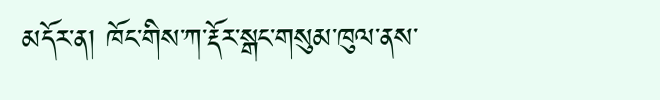མདོར་ན། ཁོང་གིས་ཀ་རྡོར་སྒང་གསུམ་ཁུལ་ནས་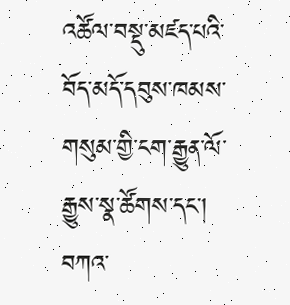འཚོལ་བསྡུ་མཛད་པའི་བོད་མདོ་དབུས་ཁམས་གསུམ་གྱི་ངག་རྒྱུན་ལོ་རྒྱུས་སྣ་ཚོགས་དང་། བཀའ་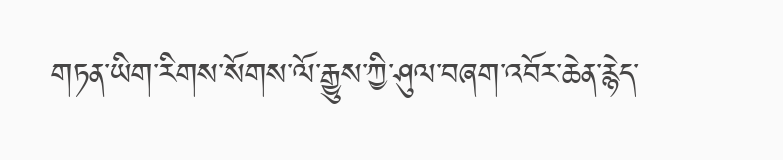གཏན་ཡིག་རིགས་སོགས་ལོ་རྒྱུས་ཀྱི་ཤུལ་བཞག་འབོར་ཆེན་རྙེད་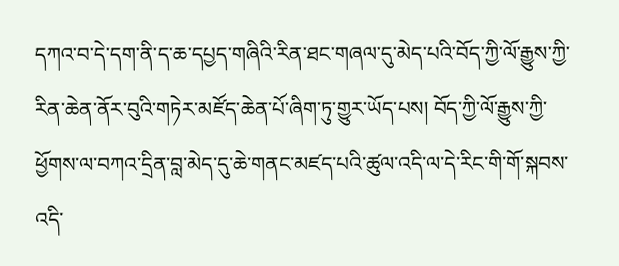དཀའ་བ་དེ་དག་ནི་ད་ཆ་དཔྱད་གཞིའི་རིན་ཐང་གཞལ་དུ་མེད་པའི་བོད་ཀྱི་ལོ་རྒྱུས་ཀྱི་རིན་ཆེན་ནོར་བུའི་གཏེར་མཛོད་ཆེན་པོ་ཞིག་ཏུ་གྱུར་ཡོད་པས། བོད་ཀྱི་ལོ་རྒྱུས་ཀྱི་ཕྱོགས་ལ་བཀའ་དྲིན་བླ་མེད་དུ་ཆེ་གནང་མཛད་པའི་ཚུལ་འདི་ལ་དེ་རིང་གི་གོ་སྐབས་འདི་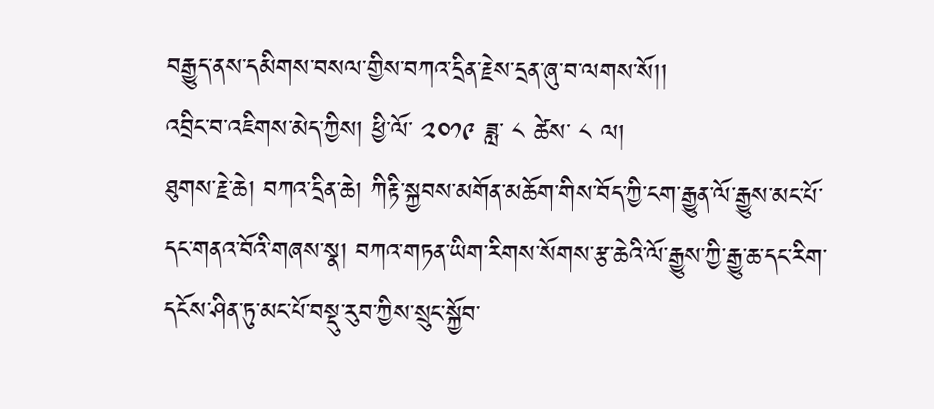བརྒྱུད་ནས་དམིགས་བསལ་གྱིས་བཀའ་དྲིན་རྗེས་དྲན་ཞུ་བ་ལགས་སོ།།
འབྲིང་བ་འཇིགས་མེད་ཀྱིས། ཕྱི་ལོ་ ༢༠༡༩ ཟླ་ ༨ ཚེས་ ༨ ལ།
ཐུགས་རྗེ་ཆེ། བཀའ་དྲིན་ཆེ། ཀིརྟི་སྐྱབས་མགོན་མཆོག་གིས་བོད་ཀྱི་ངག་རྒྱུན་ལོ་རྒྱུས་མང་པོ་དང་གནའ་བོའི་གཞས་སྣ། བཀའ་གཏན་ཡིག་རིགས་སོགས་རྩ་ཆེའི་ལོ་རྒྱུས་ཀྱི་རྒྱུ་ཆ་དང་རིག་དངོས་ཤིན་ཏུ་མང་པོ་བསྡུ་རུབ་ཀྱིས་སྲུང་སྐྱོབ་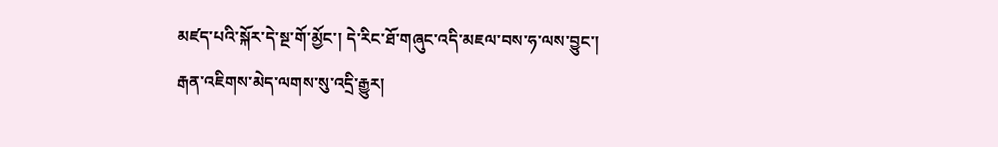མཛད་པའི་སྐོར་དེ་སྔ་གོ་མྱོང་། དེ་རིང་ཐོ་གཞུང་འདི་མཇལ་བས་ཧ་ལས་བྱུང་།
རྒན་འཇིགས་མེད་ལགས་སུ་འདྲི་རྒྱུར།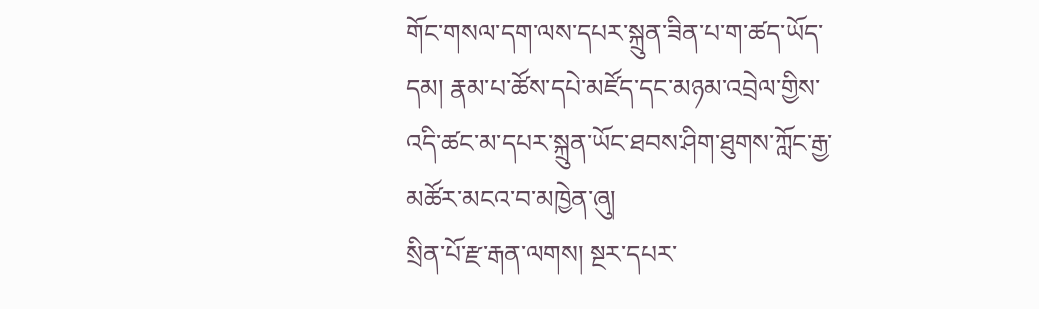གོང་གསལ་དག་ལས་དཔར་སྐྲུན་ཟིན་པ་ག་ཚད་ཡོད་དམ། རྣམ་པ་ཚོས་དཔེ་མཛོད་དང་མཉམ་འབྲེལ་གྱིས་འདི་ཚང་མ་དཔར་སྐྲུན་ཡོང་ཐབས་ཤིག་ཐུགས་ཀློང་རྒྱ་མཚོར་མངའ་བ་མཁྱེན་ཞུ།
སྲིན་པོ་རྫ་རྒན་ལགས། སྔར་དཔར་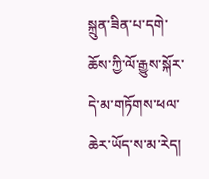སྐྲུན་ཟིན་པ་དགེ་ཆོས་ཀྱི་ལོ་རྒྱུས་སྐོར་དེ་མ་གཏོགས་ཕལ་ཆེར་ཡོད་ས་མ་རེད།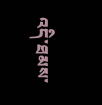འདི་ཐམས་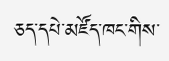ཅད་དཔེ་མཛོད་ཁང་གིས་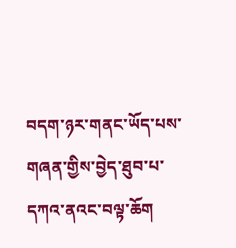བདག་ཉར་གནང་ཡོད་པས་གཞན་གྱིས་བྱེད་ཐུབ་པ་དཀའ་ནའང་བལྟ་ཆོག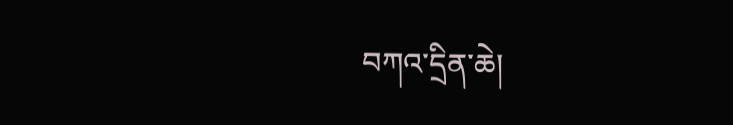བཀའ་དྲིན་ཆེ།